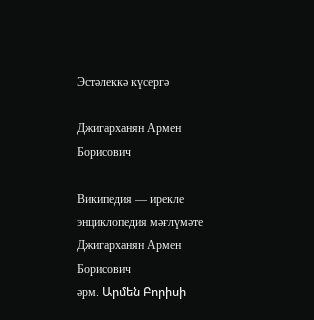Эстәлеккә күсергә

Джигарханян Армен Борисович

Википедия — ирекле энциклопедия мәғлүмәте
Джигарханян Армен Борисович
әрм. Արմեն Բորիսի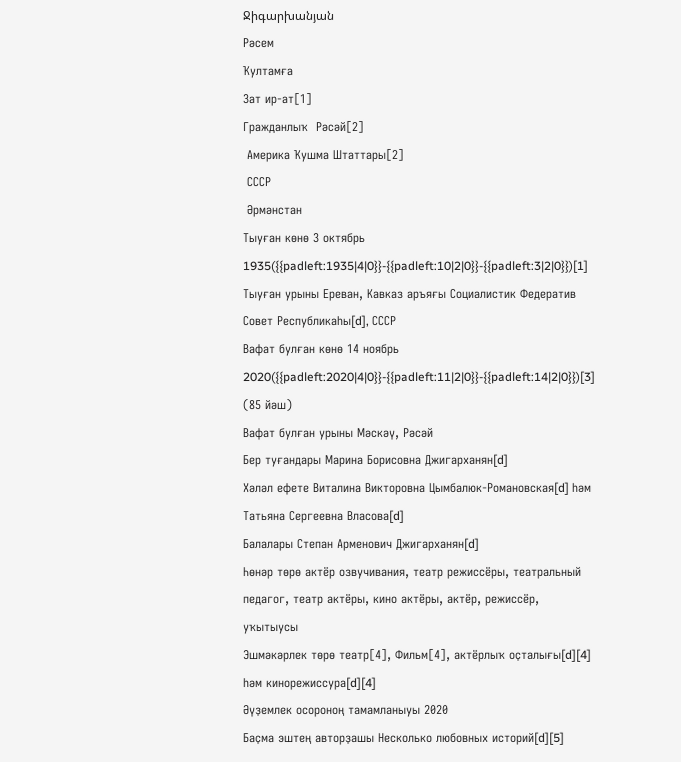Ջիգարխանյան
Рәсем
Ҡултамға
Зат ир-ат[1]
Гражданлыҡ  Рәсәй[2]
 Америка Ҡушма Штаттары[2]
 СССР
 Әрмәнстан
Тыуған көнө 3 октябрь 1935({{padleft:1935|4|0}}-{{padleft:10|2|0}}-{{padleft:3|2|0}})[1]
Тыуған урыны Ереван, Кавказ аръяғы Социалистик Федератив Совет Республикаһы[d], СССР
Вафат булған көнө 14 ноябрь 2020({{padleft:2020|4|0}}-{{padleft:11|2|0}}-{{padleft:14|2|0}})[3] (85 йәш)
Вафат булған урыны Мәскәү, Рәсәй
Бер туғандары Марина Борисовна Джигарханян[d]
Хәләл ефете Виталина Викторовна Цымбалюк-Романовская[d] һәм Татьяна Сергеевна Власова[d]
Балалары Степан Арменович Джигарханян[d]
Һөнәр төрө актёр озвучивания, театр режиссёры, театральный педагог, театр актёры, кино актёры, актёр, режиссёр, уҡытыусы
Эшмәкәрлек төрө театр[4], Фильм[4], актёрлыҡ оҫталығы[d][4] һәм кинорежиссура[d][4]
Әүҙемлек осороноң тамамланыуы 2020
Баҫма эштең авторҙашы Несколько любовных историй[d][5]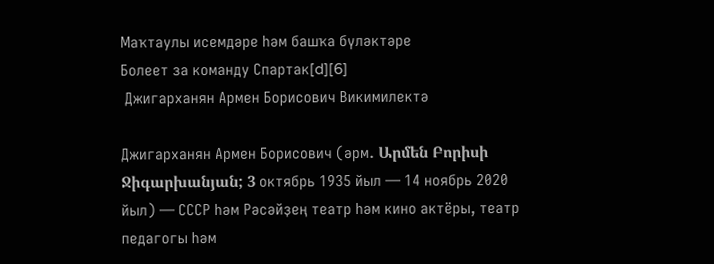Маҡтаулы исемдәре һәм башҡа бүләктәре
Болеет за команду Спартак[d][6]
 Джигарханян Армен Борисович Викимилектә

Джигарханян Армен Борисович (әрм. Արմեն Բորիսի Ջիգարխանյան; 3 октябрь 1935 йыл — 14 ноябрь 2020 йыл) — СССР һәм Рәсәйҙең театр һәм кино актёры, театр педагогы һәм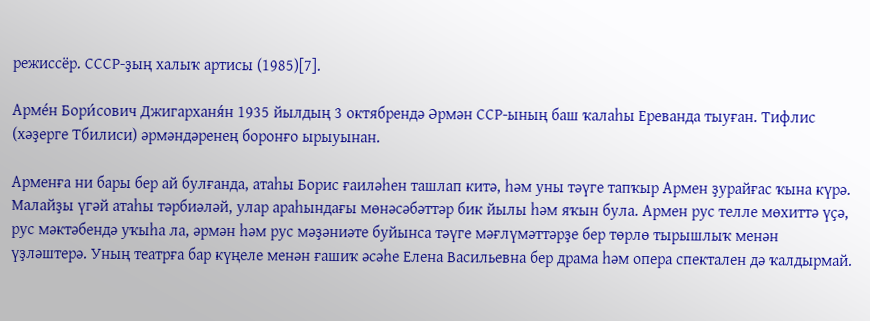режиссёр. СССР-ҙың халыҡ артисы (1985)[7].

Арме́н Бори́сович Джигарханя́н 1935 йылдың 3 октябрендә Әрмән ССР-ының баш ҡалаһы Ереванда тыуған. Тифлис (хәҙерге Тбилиси) әрмәндәренең боронғо ырыуынан.

Арменға ни бары бер ай булғанда, атаһы Борис ғаиләһен ташлап китә, һәм уны тәүге тапҡыр Армен ҙурайғас ҡына күрә. Малайҙы үгәй атаһы тәрбиәләй, улар араһындағы мөнәсәбәттәр бик йылы һәм яҡын була. Армен рус телле мөхиттә үҫә, рус мәктәбендә уҡыһа ла, әрмән һәм рус мәҙәниәте буйынса тәүге мәғлүмәттәрҙе бер төрлө тырышлыҡ менән үҙләштерә. Уның театрға бар күңеле менән ғашиҡ әсәһе Елена Васильевна бер драма һәм опера спектален дә ҡалдырмай.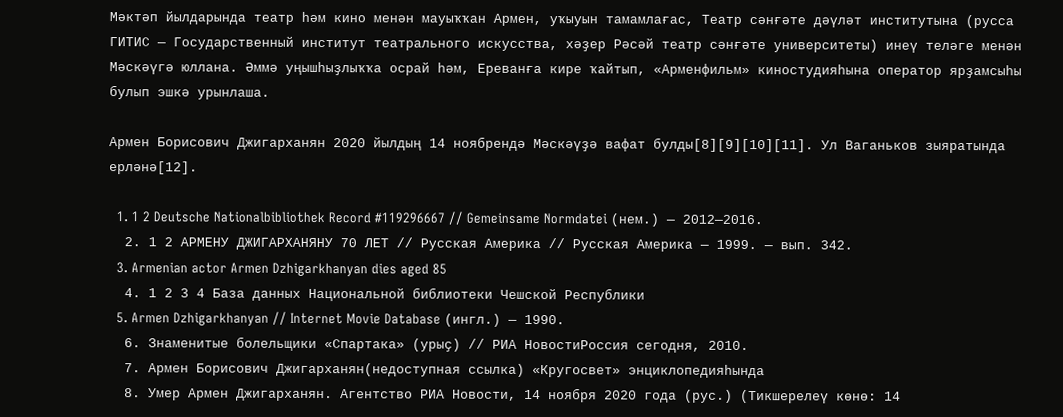Мәктәп йылдарында театр һәм кино менән мауыҡҡан Армен, уҡыуын тамамлағас, Театр сәнғәте дәүләт институтына (русса ГИТИС — Государственный институт театрального искусства, хәҙер Рәсәй театр сәнғәте университеты) инеү теләге менән Мәскәүгә юллана. Әммә уңышһыҙлыҡҡа осрай һәм, Ереванға кире ҡайтып, «Арменфильм» киностудияһына оператор ярҙамсыһы булып эшкә урынлаша.

Армен Борисович Джигарханян 2020 йылдың 14 ноябрендә Мәскәүҙә вафат булды[8][9][10][11]. Ул Ваганьков зыяратында ерләнә[12].

  1. 1 2 Deutsche Nationalbibliothek Record #119296667 // Gemeinsame Normdatei (нем.) — 2012—2016.
  2. 1 2 АРМЕНУ ДЖИГАРХАНЯНУ 70 ЛЕТ // Русская Америка // Русская Америка — 1999. — вып. 342.
  3. Armenian actor Armen Dzhigarkhanyan dies aged 85
  4. 1 2 3 4 База данных Национальной библиотеки Чешской Республики
  5. Armen Dzhigarkhanyan // Internet Movie Database (ингл.) — 1990.
  6. Знаменитые болельщики «Спартака» (урыҫ) // РИА НовостиРоссия сегодня, 2010.
  7. Армен Борисович Джигарханян(недоступная ссылка) «Кругосвет» энциклопедияһында
  8. Умер Армен Джигарханян. Агентство РИА Новости, 14 ноября 2020 года (рус.) (Тикшерелеү көнө: 14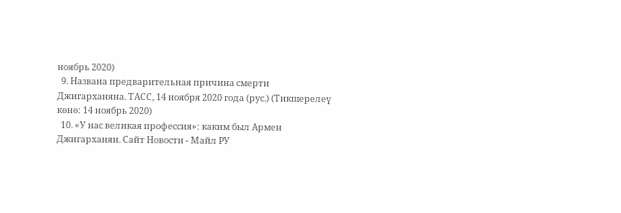ноябрь 2020)
  9. Названа предварительная причина смерти Джигарханяна. ТАСС, 14 ноября 2020 года (рус.) (Тикшерелеү көнө: 14 ноябрь 2020)
  10. «У нас великая профессия»: каким был Армен Джигарханян. Сайт Новости - Майл РУ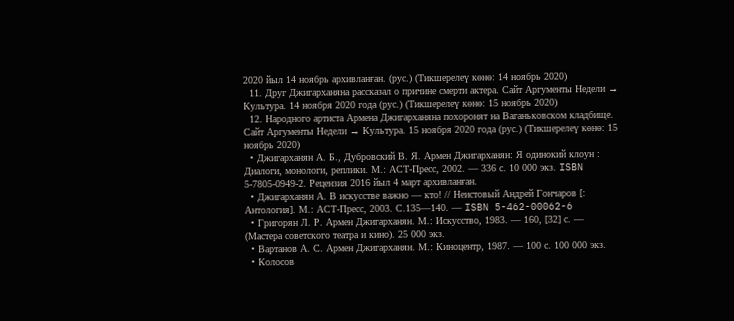2020 йыл 14 ноябрь архивланған. (рус.) (Тикшерелеү көнө: 14 ноябрь 2020)
  11. Друг Джигарханяна рассказал о причине смерти актера. Сайт Аргументы Недели → Культура. 14 ноября 2020 года (рус.) (Тикшерелеү көнө: 15 ноябрь 2020)
  12. Народного артиста Армена Джигарханяна похоронят на Ваганьковском кладбище. Сайт Аргументы Недели → Культура. 15 ноября 2020 года (рус.) (Тикшерелеү көнө: 15 ноябрь 2020)
  • Джигарханян А. Б., Дубровский В. Я. Армен Джигарханян: Я одинокий клоун : Диалоги, монологи, реплики. М.: АСТ-Пресс, 2002. — 336 с. 10 000 экз. ISBN 5-7805-0949-2. Рецензия 2016 йыл 4 март архивланған.
  • Джигарханян А. В искусстве важно — кто! // Неистовый Андрей Гончаров [: Антология]. М.: АСТ-Пресс, 2003. С.135—140. — ISBN 5-462-00062-6
  • Григорян Л. Р. Армен Джигарханян. М.: Искусство, 1983. — 160, [32] с. — (Мастера советского театра и кино). 25 000 экз.
  • Вартанов А. С. Армен Джигарханян. М.: Киноцентр, 1987. — 100 с. 100 000 экз.
  • Колосов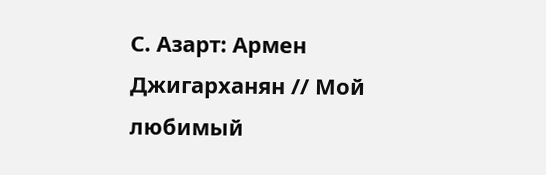С. Азарт: Армен Джигарханян // Мой любимый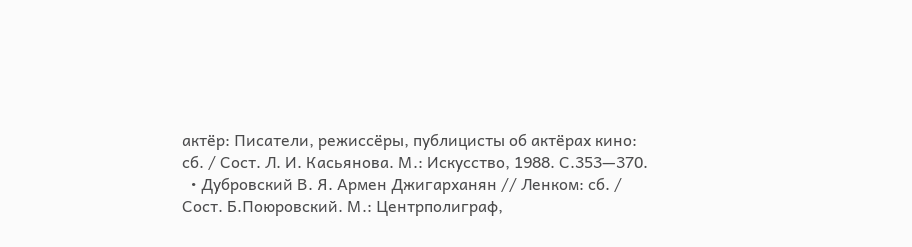актёр: Писатели, режиссёры, публицисты об актёрах кино: сб. / Сост. Л. И. Касьянова. М.: Искусство, 1988. С.353—370.
  • Дубровский В. Я. Армен Джигарханян // Ленком: сб. / Сост. Б.Поюровский. М.: Центрполиграф,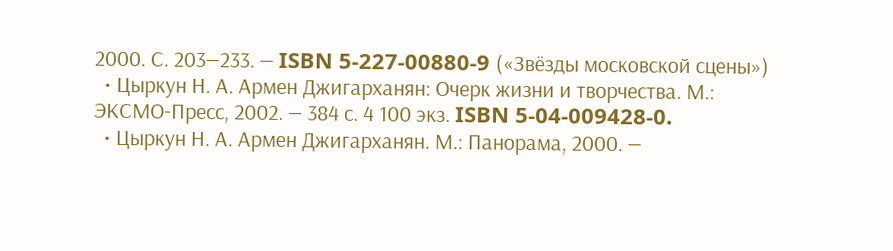2000. С. 203—233. — ISBN 5-227-00880-9 («Звёзды московской сцены»)
  • Цыркун Н. А. Армен Джигарханян: Очерк жизни и творчества. М.: ЭКСМО-Пресс, 2002. — 384 с. 4 100 экз. ISBN 5-04-009428-0.
  • Цыркун Н. А. Армен Джигарханян. М.: Панорама, 2000. —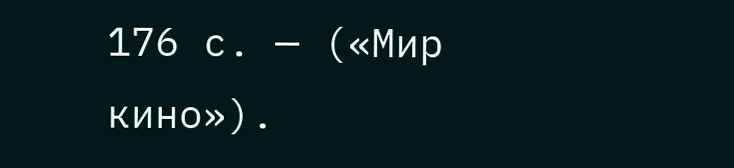176 с. — («Мир кино»).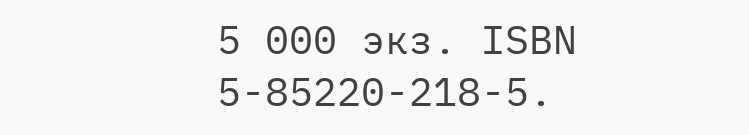5 000 экз. ISBN 5-85220-218-5.